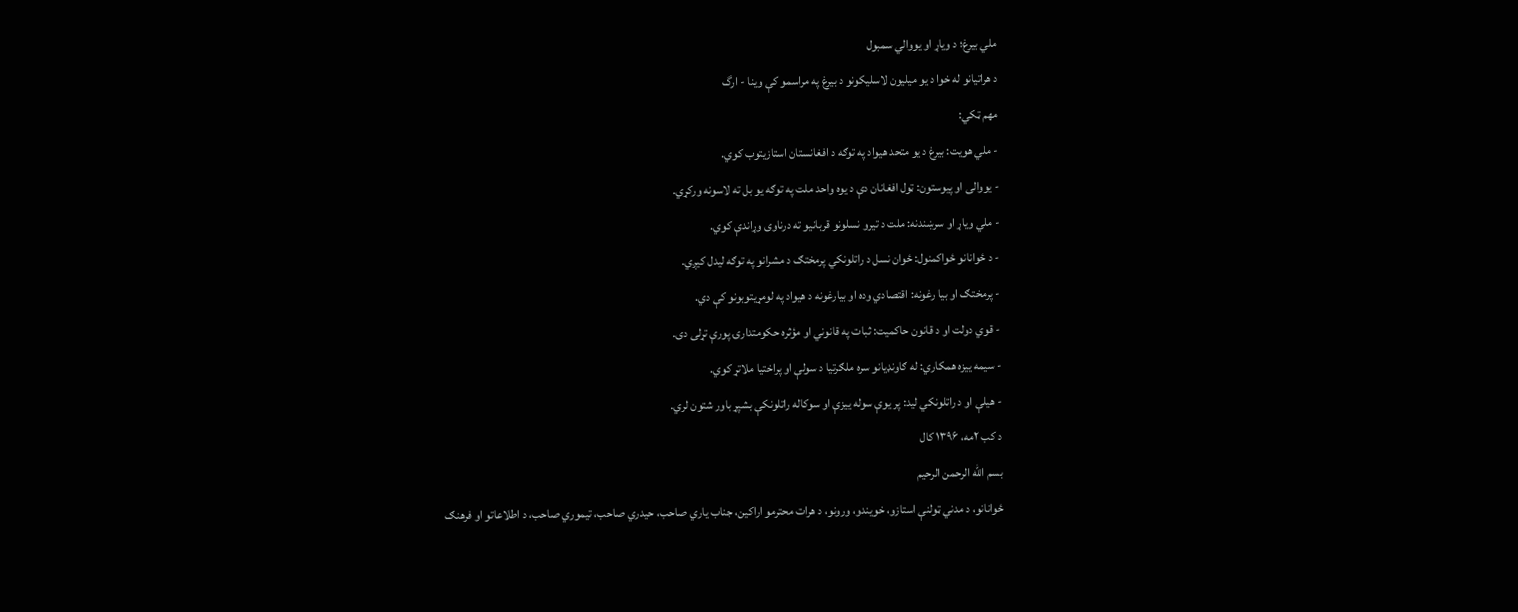ملي بیرغ؛ د ویاړ او یووالي سمبول
د هراتیانو له خوا د یو میلیون لاسلیکونو د بیرغ په مراسمو کې وینا - ارگ
مهم ټکي:
- ملي هویت: بیرغ د یو متحد هیواد په توګه د افغانستان استازیتوب کوي.
- یووالی او پیوستون: ټول افغانان دې د یوه واحد ملت په توګه یو بل ته لاسونه ورکړي.
- ملي ویاړ او سرښندنه: ملت د تیرو نسلونو قربانیو ته درناوی وړاندې کوي.
- د ځوانانو ځواکمنول: ځوان نسل د راتلونکي پرمختګ د مشرانو په توګه لیدل کیږي.
- پرمختګ او بیا رغونه: اقتصادي وده او بیارغونه د هیواد په لومړیتوبونو کې دي.
- قوي دولت او د قانون حاکمیت: ثبات په قانوني او مؤثره حکومتدارۍ پورې تړلی دی.
- سیمه ییزه همکاري: له ګاونډیانو سره ملګرتیا د سولې او پراختیا ملاتړ کوي.
- هیلې او د راتلونکي لید: پر یوې سوله ییزې او سوکاله راتلونکې بشپړ باور شتون لري.
د کب ۲مه، ۱۳۹۶ کال
بسم الله الرحمن الرحیم
ځوانانو، د مدني ټولنې استازو، خویندو، ورونو، د هرات محترمو اراکین، جناب یاري صاحب، حیدري صاحب، تیموري صاحب، د اطلاعاتو او فرهنګ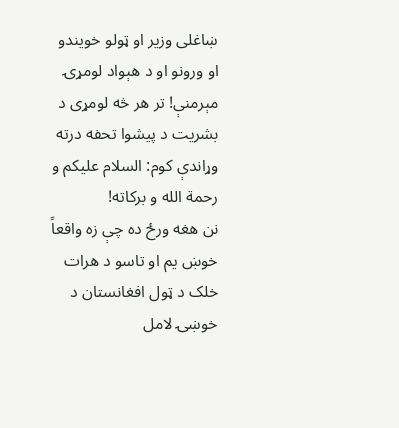ښاغلی وزیر او ټولو خویندو او ورونو او د هېواد لومړۍ مېرمنې! تر هر څه لومړی د بشریت د پیشوا تحفه درته وړاندې کوم: السلام علیکم و رحمة الله و برکاته!
نن هغه ورځ ده چې زه واقعاً خوښ یم او تاسو د هرات خلک د ټول افغانستان د خوښۍ لامل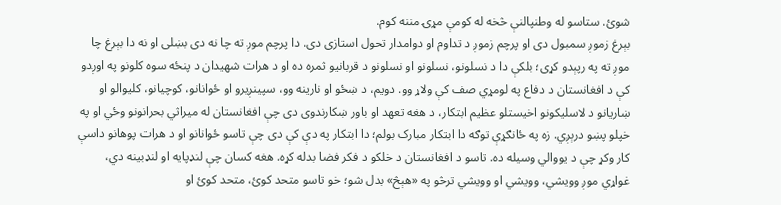شوئ. ستاسو له وطنپالنې څخه له کومې مړۍ مننه کوم.
بېرغ زموږ سمبول دی او پرچم زموږ د تداوم او دوامدار تحول استازی دی. دا پرچم موږ ته چا نه دی بښلی او نه دا بېرغ چا موږ ته په رپېدو کړی؛ بلکې دا د نسلونو، نسلونو او نسلونو د قربانیو ثمره ده او د هرات شهیدان د پنځه سوه کلونو په اوږدو کې د افغانستان د دفاع په لومړي صف کې ولاړ وو. دویم، د ښځو او نارینه وو، سپینږیرو او ځوانانو، کوچیانو، کليوالو او ښاریانو د لاسلیکونو اخیستلو عظیم ابتکار، د هغه تعهد او باور ښکارندوی دی چې افغانستان له میراثي بحرانونو وځي او په خپلو پښو درېږي. زه په ځانګړې توګه دا ابتکار مبارک بولم؛ دا ابتکار په دې کې دی چې تاسو ځوانانو او د هرات پوهانو داسې کار وکړ چې د یووالي وسیله ده. تاسو د افغانستان د خلکو د فکر فضا بدله کړه. هغه کسان چې لنډپایه او لنډبینه دي، غواړي موږ وویشي، وویشي او وویشي ترڅو په «هېڅ» بدل شو؛ خو تاسو متحد کوئ، متحد کوئ او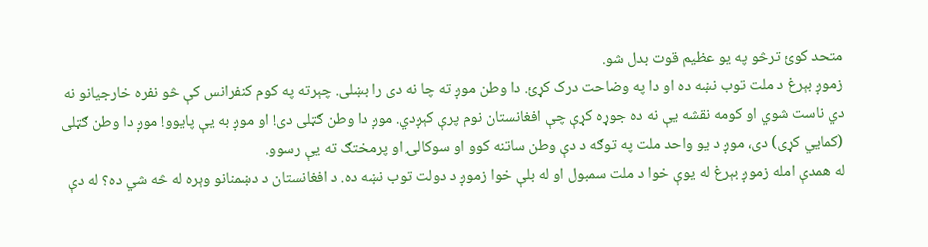متحد کوئ ترڅو په یو عظیم قوت بدل شو.
زموږ بېرغ د ملت توب نښه ده او دا په وضاحت درک کړئ. دا وطن موږ ته چا نه دی را بښلی. چېرته په کوم کنفرانس کې څو نفره خارجیانو نه دي ناست شوي او کومه نقشه یې نه ده جوړه کړې چې افغانستان نوم پرې کېږدي. موږ دا وطن ګټلی دی! او موږ به یې پايوو! موږ دا وطن ګټلی (کمایي کړی) دی، موږ د یو واحد ملت په توګه د دې وطن ساتنه کوو او سوکالۍ او پرمختګ ته یې رسوو.
له همدې امله زموږ بېرغ له یوې خوا د ملت سمبول او له بلې خوا زموږ د دولت توب نښه ده. د افغانستان د دښمنانو وېره له څه شي ده؟ له دې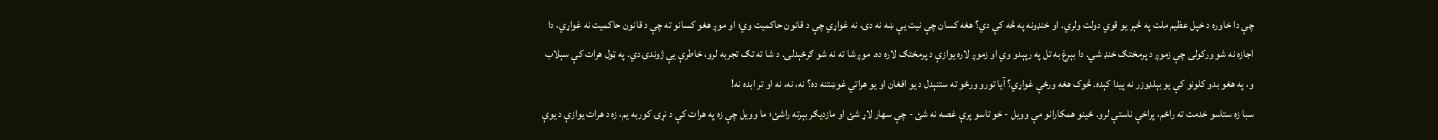چې دا خاوره د خپل عظیم ملت په څېر یو قوي دولت ولري. او خنډونه په څه کې دي؟ هغه کسان چې نیت یې ښه نه دی، نه غواړي چې د قانون حاکمیت وي؛ او موږ هغو کسانو ته چې د قانون حاکمیت نه غواړي، دا اجازه نه شو ورکولی چې زموږ د پرمختګ خنډ شي. دا بېرغ به تل په رپېدو وي او زموږ لاره یوازې د پرمختګ لاره ده. موږ شا ته نه شو ګرځېدلی. د شا ته تګ تجربه لرو، خاطرې یې ژوندۍ دي. په ټول هرات کې سېلاب و، په هغو بدو کلونو کې یو بېلډوزر نه پیدا کېده. څوک هغه ورځې غواړي؟ آیا تورو ورځو ته ستنېدل د یو افغان او یو هراتي غوښتنه ده؟ نه، نه، نه او تر ابده نه!
سبا زه ستاسو خدمت ته راځم، پراخې ناستې لرو. ځینو همکارانو مې وویل - خو تاسو پرې غصه نه شئ - چې سهار لاړ شئ او مازدیګر بېرته راشئ؛ ما وویل چې زه په هرات کې د نړۍ کوربه یم، زه د هرات یوازې د یوې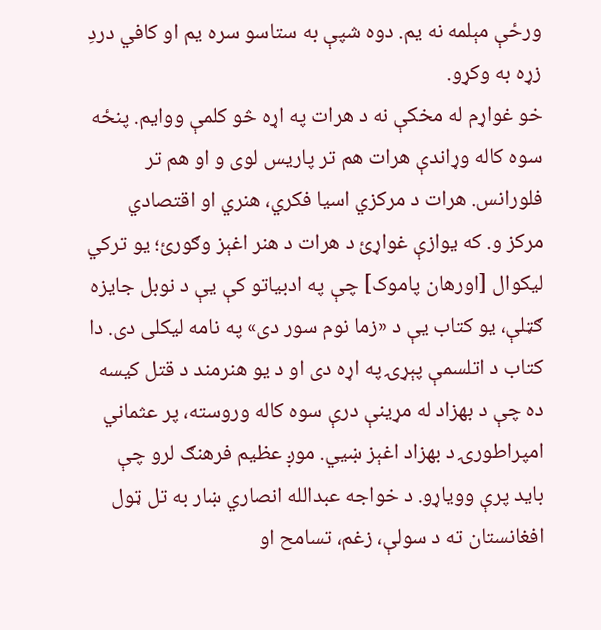ورځې مېلمه نه یم. دوه شپې به ستاسو سره یم او کافي دردِ زړه به وکړو.
خو غواړم له مخکې نه د هرات په اړه څو کلمې ووایم. پنځه سوه کاله وړاندې هرات هم تر پاریس لوی و او هم تر فلورانس. هرات د مرکزي اسیا فکري، هنري او اقتصادي مرکز و. که یوازې غواړئ د هرات د هنر اغېز وګورئ؛ یو ترکي لیکوال [اورهان پاموک] چې په ادبیاتو کې یې د نوبل جایزه ګټلې، یو کتاب یې د «زما نوم سور دی» په نامه لیکلی دی. دا کتاب د اتلسمې پېړۍ په اړه دی او د یو هنرمند د قتل کیسه ده چې د بهزاد له مړینې درې سوه کاله وروسته، پر عثماني امپراطورۍ د بهزاد اغېز ښیي. موږ عظیم فرهنګ لرو چې باید پرې وویاړو. د خواجه عبدالله انصاري ښار به تل ټول افغانستان ته د سولې، زغم، تسامح او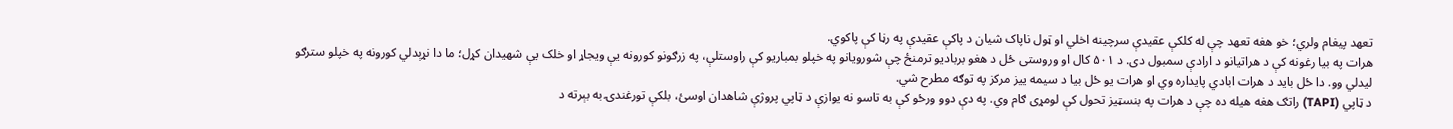تعهد پیغام ولري؛ خو هغه تعهد چې له کلکې عقیدې سرچینه اخلي او ټول ناپاک شیان د پاکې عقیدې په رڼا کې پاکوي.
هرات په بیا رغونه کې د هراتیانو د ارادې سمبول دی. د ۵۰۱ کال او وروستی ځل د هغو بربادیو ترمنځ چې شورویانو په خپلو بمباریو کې راوستلې، په زرګونو کورونه یې ویجاړ او خلک یې شهیدان کړل؛ ما دا نړېدلي کورونه په خپلو سترګو لیدلي وو. دا ځل باید د هرات ابادي پایداره وي او هرات یو ځل بیا د سیمه ییز مرکز په توګه مطرح شي.
د ټاپي (TAPI) راتګ هغه هیله ده چې د هرات په بنسټیز تحول کې لومړی ګام وي. په دې دوو ورځو کې به تاسو نه یوازې د ټاپي پروژې شاهدان اوسئ، بلکې تورغندۍ به بېرته د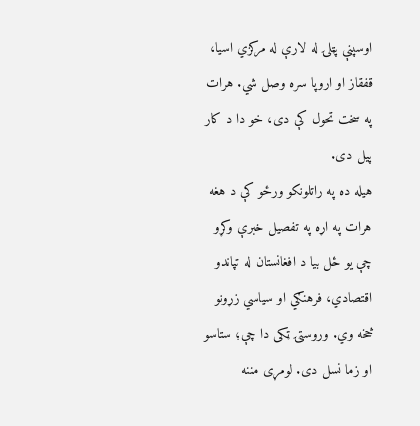اوسپنې پټلۍ له لارې له مرکزي اسیا، قفقاز او اروپا سره وصل شي. هرات په سخت تحول کې دی، خو دا د کار پیل دی.
هیله ده په راتلونکو ورځو کې د هغه هرات په اړه په تفصیل خبرې وکړو چې یو ځل بیا د افغانستان له تپاندو اقتصادي، فرهنګي او سیاسي زړونو څخه وي. وروستۍ ټکی دا چې؛ ستاسو او زما نسل دی. لومړی مننه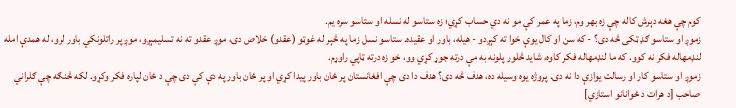کوم چې هغه دېرش کاله چې زه بهر وم، زما په عمر کې مو نه دي حساب کړي؛ زه ستاسو له نسله او ستاسو سره یم.
زموږ او ستاسو ګډ ټکی څه دی؟ - که سن او کال یوې خوا ته کېږدو - هیله، باور او عقیده. ستاسو نسل زما په څېر له غوټو (عقدو) خلاص دی، موږ عقدو ته نه تسلیمېږو، موږ پر راتلونکي باور لرو، له همدې امله لنډمهاله فکر نه کوو. که ما لنډمهاله فکر کاوه، شاید څلور پلونه به مې درته جوړ کړي وو، خو زه درته ټاپي راوړم.
زموږ او ستاسو کار او رسالت یوازې دا نه دی. پروژه یوه وسیله ده، هدف څه دی؟ هدف دا دی چې افغانستان پر ځان باور پیدا کړي او پر ځان باور په دې کې دی چې د ځان لپاره فکر وکړو. لکه څنګه چې ګلراني صاحب [د هرات د ځوانانو استازي]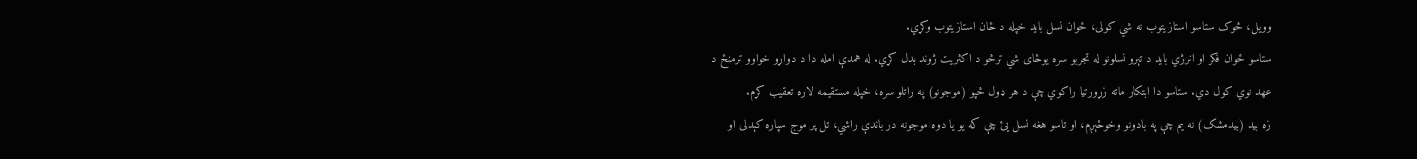وویل، څوک ستاسو استازیتوب نه شي کولی، ځوان نسل باید خپله د ځان استازیتوب وکړي.
ستاسو ځوان فکر او انرژي باید د تېرو نسلونو له تجربو سره یوځای شي ترڅو د اکثریت ژوند بدل کړي. له همدې امله دا د دواړو خواوو ترمنځ د عهد نوي کول دي. ستاسو دا ابتکار ماته زړورتیا راکوي چې د هر ډول څپو (موجونو) په راتلو سره، خپله مستقیمه لاره تعقیب کړم.
زه بید (بیدمشک) نه یم چې په بادونو وخوځېږم، او تاسو هغه نسل یئ چې که یو یا دوه موجونه در باندې راشي، تل پر موج سپاره کېدلی او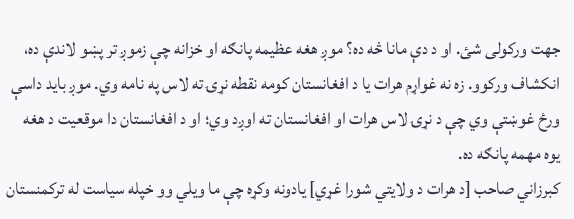جهت ورکولی شئ. او د دې مانا څه ده؟ موږ هغه عظیمه پانګه او خزانه چې زموږ تر پښو لاندې ده، انکشاف ورکوو. زه نه غواړم هرات یا د افغانستان کومه نقطه نړۍ ته لاس په نامه وي. موږ باید داسې ورځ غوښتې وي چې د نړۍ لاس هرات او افغانستان ته اوږد وي؛ او د افغانستان دا موقعیت د هغه یوه مهمه پانګه ده.
کبرزاني صاحب [د هرات د ولایتي شورا غړي] یادونه وکړه چې ما ویلي وو خپله سیاست له ترکمنستان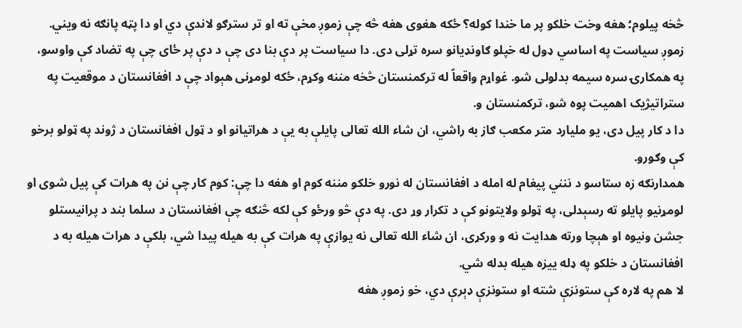څخه پیلوم؛ هغه وخت خلکو پر ما خندا کوله؟ ځکه هغوی هغه څه چې زموږ مخې ته او تر سترګو لاندې دي او دا پټه پانګه نه ویني. زموږ سیاست په اساسي ډول له خپلو ګاونډیانو سره تړلی دی. دا سیاست پر دې بنا دی چې د دې پر ځای چې په تضاد کې واوسو، په همکارۍ سره سیمه بدلولی شو. غواړم واقعاً له ترکمنستان څخه مننه وکړم، ځکه لومړنی هېواد چې د افغانستان د موقعیت په ستراتیژیک اهمیت پوه شو، ترکمنستان و.
دا د کار پیل دی، یو ملیارد متر مکعب ګاز به راشي، ان شاء الله تعالی پایلې به یې د هراتیانو او د ټول افغانستان د ژوند په ټولو برخو کې وګورو.
همدارنګه زه ستاسو د ننني پیغام له امله د افغانستان له نورو خلکو مننه کوم او هغه دا چې: کوم کار چې نن په هرات کې پیل شوی او لومړنیو پایلو ته رسېدلی، په ټولو ولایتونو کې د تکرار وړ دی. په دې څو ورځو کې لکه څنګه چې افغانستان د سلما بند د پرانیستلو جشن ونیوه او هېچا ورته هدایت نه و ورکړی، ان شاء الله تعالی نه یوازې په هرات کې به هیله پیدا شي، بلکې د هرات هیله به د افغانستان د خلکو په ډله ییزه هیله بدله شي.
لا هم په لاره کې ستونزې شته او ستونزې ډېرې دي، خو زموږ هغه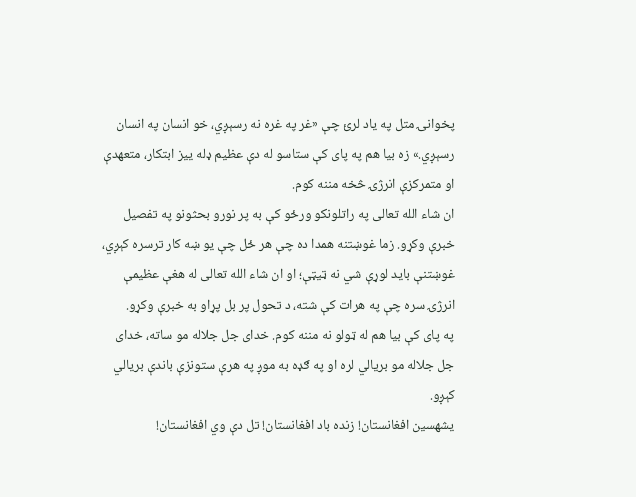پخوانۍ متل په یاد لرئ چې «غر په غره نه رسېږي، خو انسان په انسان رسېږي.» زه بیا هم په پای کې ستاسو له دې عظیم ډله ییز ابتکار، متعهدې او متمرکزې انرژۍ څخه مننه کوم.
ان شاء الله تعالی په راتلونکو ورځو کې به پر نورو بحثونو په تفصیل خبرې وکړو. زما غوښتنه همدا ده چې هر ځل چې یو ښه کار ترسره کېږي، غوښتنې باید لوړې شي نه ټیټې؛ او ان شاء الله تعالی له هغې عظیمې انرژۍ سره چې په هرات کې شته، د تحول پر بل پړاو به خبرې وکړو.
په پای کې بیا هم له ټولو نه مننه کوم. خدای جل جلاله مو ساته، خدای جل جلاله مو بریالي لره او په ګډه به موږ په هرې ستونزې باندې بریالي کېږو.
یشهسین افغانستان! زنده باد افغانستان! تل دې وي افغانستان!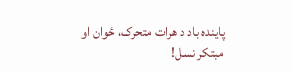پاینده باد د هرات متحرک، ځوان او مبتکر نسل!